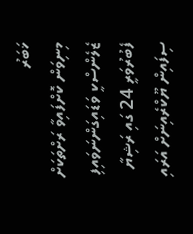ޚަބަރު
މިނިވަން ކޮށްފައިވާ ރަށްތަކަށް ޒެލެންސްކީ ވަޑައިގަންނަވައިފި
ފެބުރުވަރީ 24 ގައި ރަޝިޔާ ސިފައިން ޔޫކްރެއިނަށް އަރައި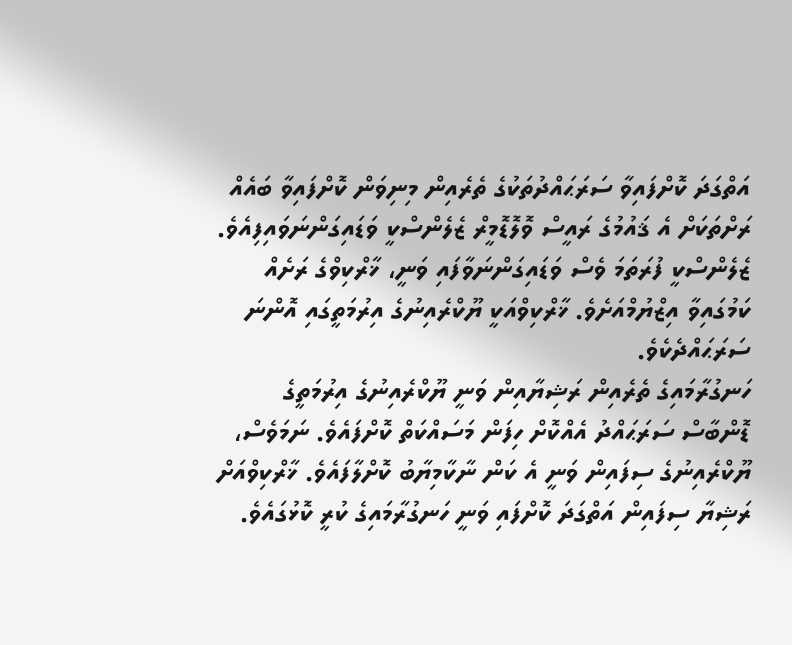އަތްގަދަ ކޮށްފައިވާ ސަރަޙައްދުތަކުގެ ތެރެއިން މިނިވަން ކޮށްފައިވާ ބައެއް ރަށްތަކަށް އެ ޤައުމުގެ ރައީސް ވޮލޮޑޮމީރް ޒެލެންސްކީ ވަޑައިގަންނަވައިފިއެވެ. ޒެލެންސްކީ ފުރަތަމަ ވެސް ވަޑައިގަންނަވާފައި ވަނީ، ޚާރްކިވްގެ ރަށެއް ކަމުގައިވާ އިޒްޔުމްއަށެވެ. ޚާރްކިވްއަކީ ޔޫކްރެއިނުގެ އިރުމަތީގައި އޮންނަ ސަރަޙައްދެކެވެ.
ހަނގުރާމައިގެ ތެރެއިން ރަޝިޔާއިން ވަނީ ޔޫކްރެއިނުގެ އިރުމަތީގެ ޑޮންބާސް ސަރަޙައްދު އެއްކޮށް ހިފަން މަސައްކަތް ކޮށްފައެވެ. ނަމަވެސް، ޔޫކްރެއިނުގެ ސިފައިން ވަނީ އެ ކަން ނާކާމިޔާބު ކޮށްލާފައެވެ. ޚާރްކިވްއަށް ރަޝިޔާ ސިފައިން އަތްގަދަ ކޮށްފައި ވަނީ ހަނގުރާމައިގެ ކުރީ ކޮޅުގައެވެ.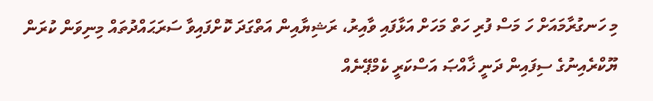މި ހަނގުރާމައަށް ހަ މަސް ފުރި ހަތް މަހަށް އަޅާފައި ވާއިރު، ރަޝިޔާއިން އަތްގަދަ ކޮށްފައިވާ ސަރަޙައްދުތައް މިނިވަން ކުރަން ޔޫކްރެއިނުގެ ސިފައިން ދަނީ ޚާއްޞަ އަސްކަރީ ކެމްޕޭނެއް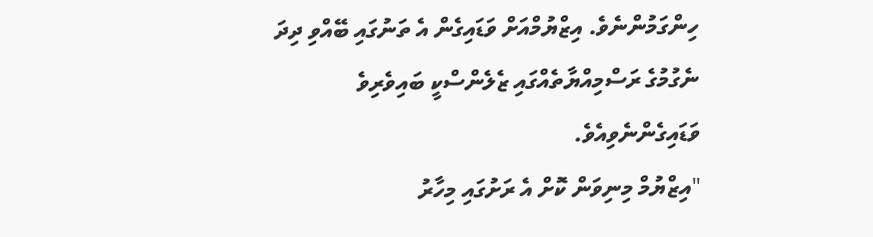ހިންގަމުންނެވެ. އިޒްޔުމްއަށް ވަޑައިގެން އެ ތަނުގައި ބޭއްވި ދިދަ ނެގުމުގެ ރަސްމިއްޔާތެއްގައި ޒެލެންސްކީ ބައިވެރިވެ ވަޑައިގެންނެވިއެވެ.
"އިޒްޔުމް މިނިވަން ކޮށް އެ ރަށުގައި މިހާރު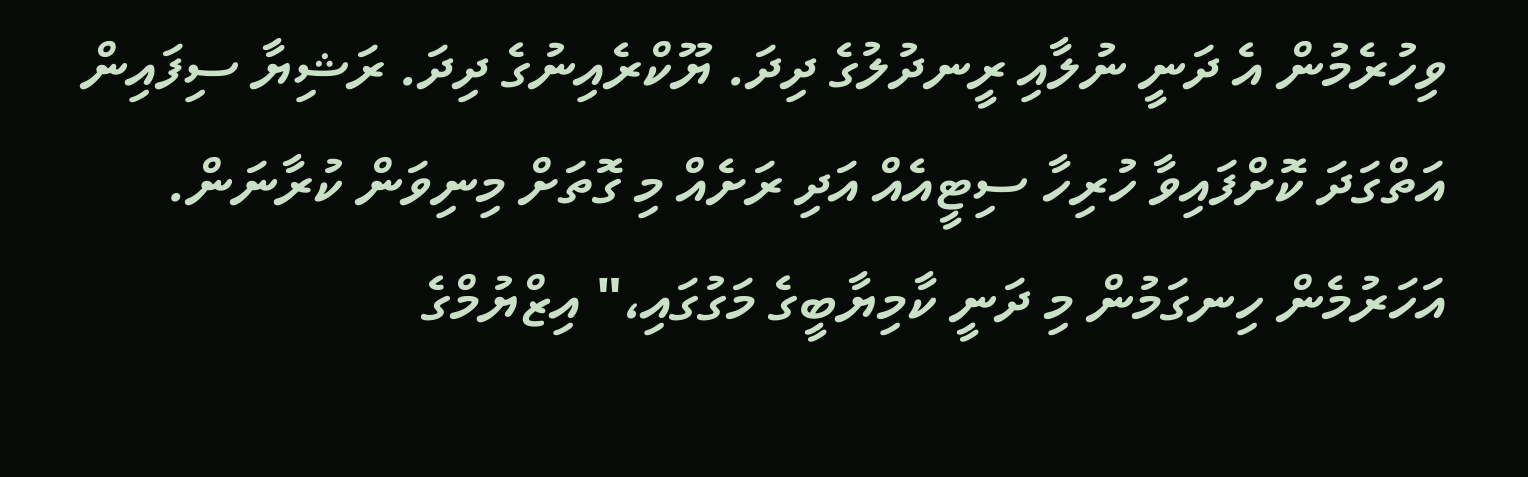ވިހުރެމުން އެ ދަނީ ނުލާއި ރީނދުލުގެ ދިދަ. ޔޫކްރެއިނުގެ ދިދަ. ރަޝިޔާ ސިފައިން އަތްގަދަ ކޮށްފައިވާ ހުރިހާ ސިޓީއެއް އަދި ރަށެއް މި ގޮތަށް މިނިވަން ކުރާނަން. އަހަރުމެން ހިނގަމުން މި ދަނީ ކާމިޔާބީގެ މަގުގައި،" އިޒްޔުމްގެ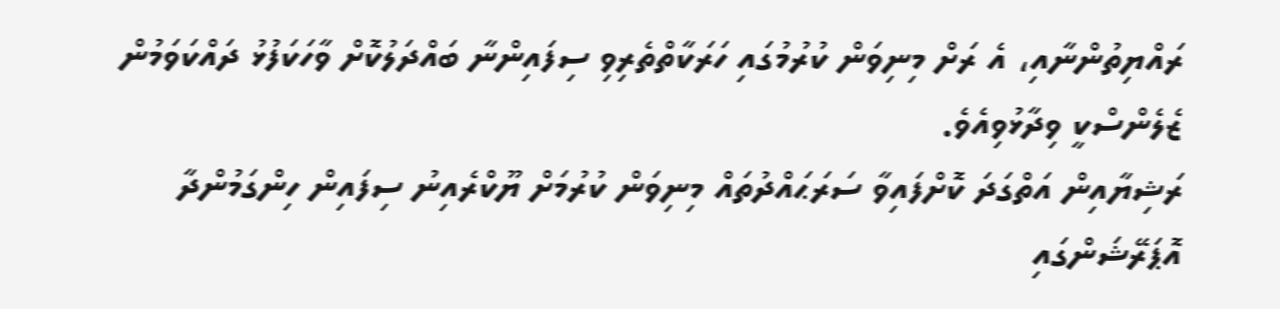ރައްޔިތުންނާއި، އެ ރަށް މިނިވަން ކުރުމުގައި ހަރަކާތްތެރިވި ސިފައިންނާ ބައްދަލުކޮށް ވާހަކަފުޅު ދައްކަވަމުން ޒެލެންސްކީ ވިދާޅުވިއެވެ.
ރަޝިޔާއިން އަތްގަދަ ކޮށްފައިވާ ސަރަޙައްދުތައް މިނިވަން ކުރުމަށް ޔޫކްރެއިނު ސިފައިން ހިންގަމުންދާ އޮޕަރޭޝަންގައި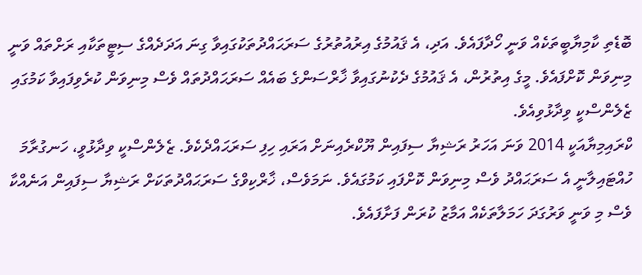ބޮޑެތި ކާމިޔާބީތަކެއް ވަނީ ހޯދާފައެވެ. އަދި، އެ ޤައުމުގެ އިރުއުތުރުގެ ސަރަޙައްދުތަކުގައިވާ ގިނަ އަދަދެއްގެ ސިޓީތަކާއި ރަށްތައް ވަނީ މިނިވަން ކޮށްފައެވެ. މީގެ އިތުރުން، އެ ޤައުމުގެ ދެކުނުގައިވާ ޚާރްސަންގެ ބައެއް ސަރަޙައްދުތައް ވެސް މިނިވަން ކުރެވިފައިވާ ކަމުގައި ޒެލެންސްކީ ވިދާޅުވިއެވެ.
ކްރައިމިޔާއަކީ 2014 ވަނަ އަހަރު ރަޝިޔާ ސިފައިން ޔޫކްރެއިނަށް އަރައި ހިފި ސަރަޙައްދެކެވެ. ޒެލެންސްކީ ވިދާޅުވީ، ހަނގުރާމަ ހުއްޓައިލާނީ އެ ސަރަޙައްދު ވެސް މިނިވަން ކޮށްފައި ކަމުގައެވެ. ނަމަވެސް، ޚާރްކިވްގެ ސަރަޙައްދުތަކަށް ރަޝިޔާ ސިފައިން އަނެއްކާ ވެސް މި ވަނީ ވަރުގަދަ ހަމަލާތަކެއް އަމާޒު ކުރަން ފަށާފައެވެ.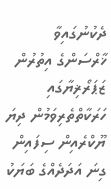ދެކުނުގައިވާ ޚާރްސަންގެ އިތުރުން ޒަޕަރޯޜިޔާގައި ހަރަކާތްތެރިވަމުން ދިޔަ ޔޫކްރެއިން ސިފައިން ގިނަ އަދަދެއްގެ ބަޔަކު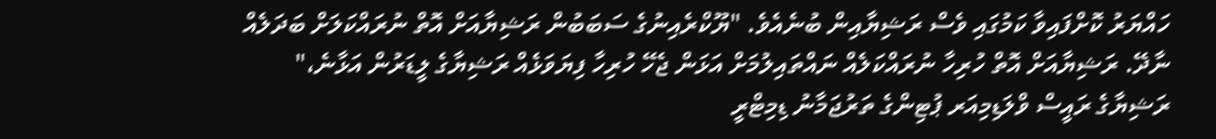ހައްޔަރު ކޮށްފައިވާ ކަމުގައި ވެސް ރަޝިޔާއިން ބުނެއެވެ. "ޔޫކްރެއިނުގެ ސަބަބުން ރަޝިޔާއަށް އޮތް ނުރައްކަލަށް ބަދަލެއް ނާދޭ. ރަޝިޔާއަށް އޮތް ހުރިހާ ނުރައްކަލެއް ނައްތައިލުމަށް އަޅަން ޖެހޭ ހުރިހާ ފިޔަވަޅެއް ރަޝިޔާގެ ލީޑަރުން އަޅާނެ،" ރަޝިޔާގެ ރައީސް ވްލަޑިމިއަރ ޕުޓިންގެ ތަރުޖަމާނު ޑިމިޓްރީ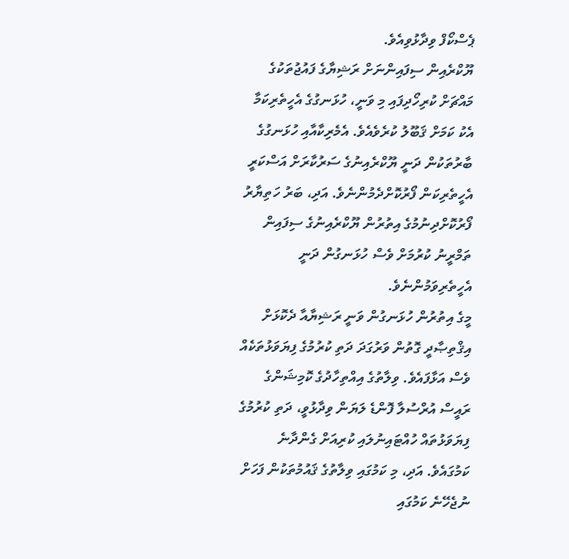ޕެސްކޯފް ވިދާޅުވިއެވެ.
ޔޫކްރެއިން ސިފައިންނަށް ރަޝިޔާގެ ފައުޖުތަކުގެ މައްޗަށް ކުރިހޯދިފައި މި ވަނީ، ހުޅަނގުގެ އެހީތެރިކަމާ އެކު ކަމަށް ޤަބޫލު ކުރެވެއެވެ. އެމެރިކާއާއި ހުޅަނގުގެ ބާރުތަކުން ދަނީ ޔޫކްރެއިނުގެ ސަރުކާރަށް އަސްކަރީ އެހީތެރިކަން ފޯރުކޮށްދެމުންނެވެ. އަދި، ބަރު ހަތިޔާރު ފޯރުކޮށްދިނުމުގެ އިތުރުން ޔޫކްރެއިނުގެ ސިފައިން ތަމްރީނު ކުރުމަށް ވެސް ހުޅަނގުން ދަނީ އެހީތެރިވަމުންނެވެ.
މީގެ އިތުރުން ހުޅަނގުން ވަނީ ރަޝިޔާއާ ދެކޮޅަށް އިޤްތިޞާދީ ގޮތުން ވަރުގަދަ ދަތި ކުރުމުގެ ފިޔަވަޅުތަކެއް ވެސް އަޅާފައެވެ. ވިލާތުގެ އިއްތިހާދުގެ ކޮމިޝަންގެ ރައީސް އުރްސުލާ ފޮންޑެ ލަޔަން ވިދާޅުވީ، ދަތި ކުރުމުގެ ފިޔަވަޅުތައް ހުއްޓައިނުލައި ކުރިއަށް ގެންދާނެ ކަމުގައެވެ. އަދި، މި ކަމުގައި ވިލާތުގެ ޤައުމުތަކުން ފަހަށް ނުޖެހޭނެ ކަމުގައި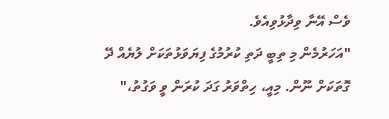ވެސް އޭނާ ވިދާޅުވިއެވެ.
"އަހަރުމެން މި ތިބީ ދަތި ކުރުމުގެ ފިޔަވަޅުތަކަށް ލުޔެއް ދޭ ގޮތަކަށް ނޫން. މިއީ، ހިތްވަރު ގަދަ ކުރަން ވީ ވަގުތު،"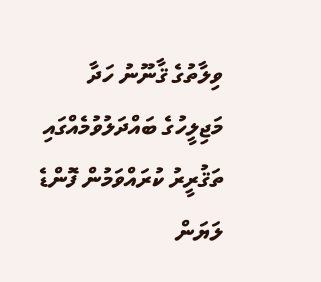ވިލާތުގެ ޤާނޫނު ހަދާ މަޖިލީހުގެ ބައްދަލުވުމެއްގައި ތަޤުރީރު ކުރައްވަމުން ފޮންޑެ ލަޔަން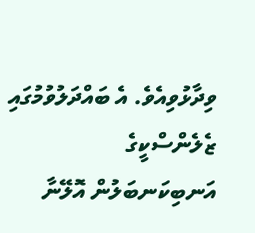ވިދާޅުވިއެވެ. އެ ބައްދަލުވުމުގައި ޒެލެންސްކީގެ އަނބިކަނބަލުން އޮލޭނާ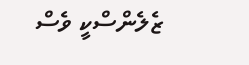ޒެލެންސްކީ ވެސް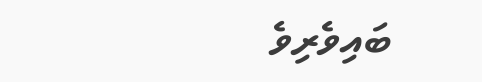ބައިވެރިވެ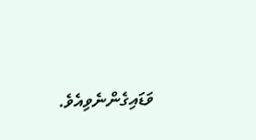ވަޑައިގެންނެވިއެވެ.